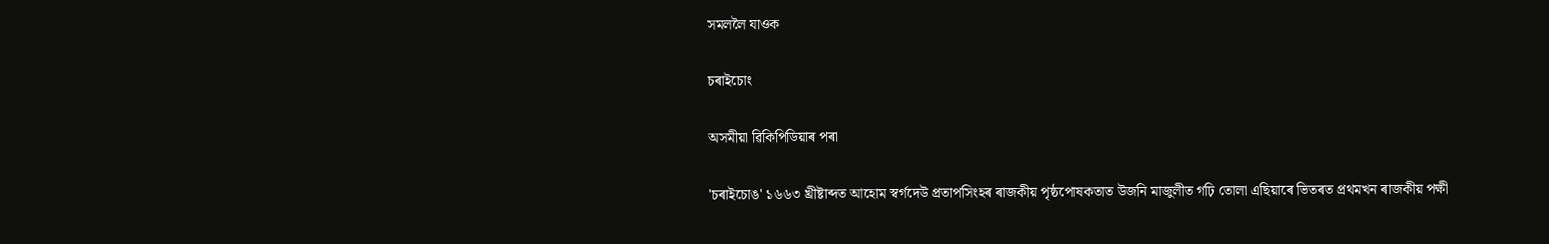সমললৈ যাওক

চৰাইচোং

অসমীয়া ৱিকিপিডিয়াৰ পৰা

'চৰাইচোঙ' ১৬৬৩ খ্ৰীষ্টাব্দত আহোম স্বৰ্গদেউ প্ৰতাপসিংহৰ ৰাজকীয় পৃষ্ঠপোষকতাত উজনি মাজুলীত গঢ়ি তোলা এছিয়াৰে ভিতৰত প্ৰথমখন ৰাজকীয় পক্ষী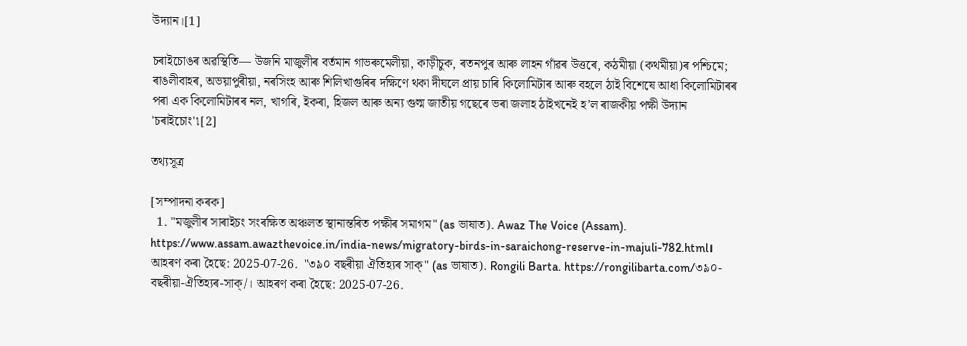উদ্যান।[1]

চৰাইচোঙৰ অৱস্থিতি— উজনি মাজুলীৰ বৰ্তমান গাভৰুমেলীয়া, কাড়ীচুক, ৰতনপুৰ আৰু লাহন গাঁৱৰ উত্তৰে, কঠমীয়া (কথমীয়া)ৰ পশ্চিমে; ৰাঙলীবাহৰ, অভয়াপুৰীয়া, নৰসিংহ আৰু শিলিখাগুৰিৰ দক্ষিণে থকা দীঘলে প্ৰায় চাৰি কিলোমিটাৰ আৰু বহলে ঠাই বিশেষে আধা কিলোমিটাৰৰ পৰা এক কিলোমিটাৰৰ নল, খাগৰি, ইকৰা, হিজল আৰু অন্য গুল্ম জাতীয় গছেৰে ভৰা জলাহ ঠাইখনেই হ’ল ৰাজকীয় পক্ষী উদ্যান 'চৰাইচোং'৷[2]

তথ্যসূত্ৰ

[সম্পাদনা কৰক]
  1. "মজুলীৰ সাৰাইচং সংৰক্ষিত অঞ্চলত স্থানান্তৰিত পক্ষীৰ সমাগম" (as ভাষাত). Awaz The Voice (Assam). https://www.assam.awazthevoice.in/india-news/migratory-birds-in-saraichong-reserve-in-majuli-782.html। আহৰণ কৰা হৈছে: 2025-07-26.  "৩৯০ বছৰীয়া ঐতিহ্যৰ সাক্" (as ভাষাত). Rongili Barta. https://rongilibarta.com/৩৯০-বছৰীয়া-ঐতিহ্যৰ-সাক্/। আহৰণ কৰা হৈছে: 2025-07-26.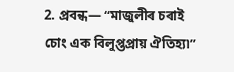2. প্ৰবন্ধ— “মাজুলীৰ চৰাই চোং এক বিলুপ্তপ্ৰায় ঐতিহ্য৷”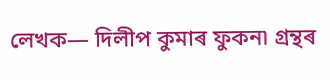লেখক— দিলীপ কুমাৰ ফুকন৷ গ্ৰন্থৰ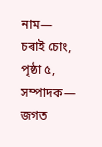নাম— চৰাই চোং, পৃষ্ঠা ৫, সম্পাদক— জগত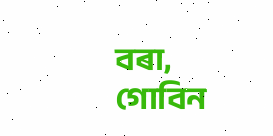বৰা, গোবিন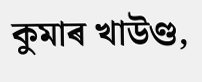কুমাৰ খাউণ্ড,